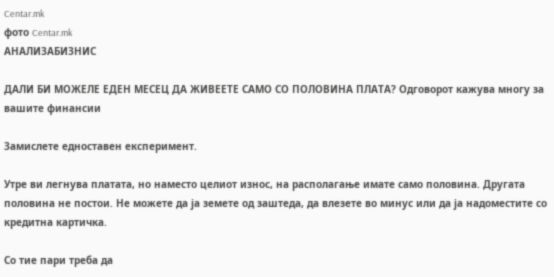Centar.mk
фото Centar.mk
АНАЛИЗАБИЗНИС

ДАЛИ БИ МОЖЕЛЕ ЕДЕН МЕСЕЦ ДА ЖИВЕЕТЕ САМО СО ПОЛОВИНА ПЛАТА? Одговорот кажува многу за вашите финансии

Замислете едноставен експеримент.

Утре ви легнува платата, но наместо целиот износ, на располагање имате само половина. Другата половина не постои. Не можете да ја земете од заштеда, да влезете во минус или да ја надоместите со кредитна картичка.

Со тие пари треба да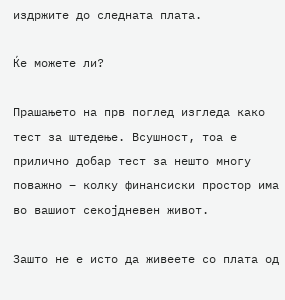издржите до следната плата.

Ќе можете ли?

Прашањето на прв поглед изгледа како тест за штедење. Всушност, тоа е прилично добар тест за нешто многу поважно – колку финансиски простор има во вашиот секојдневен живот.

Зашто не е исто да живеете со плата од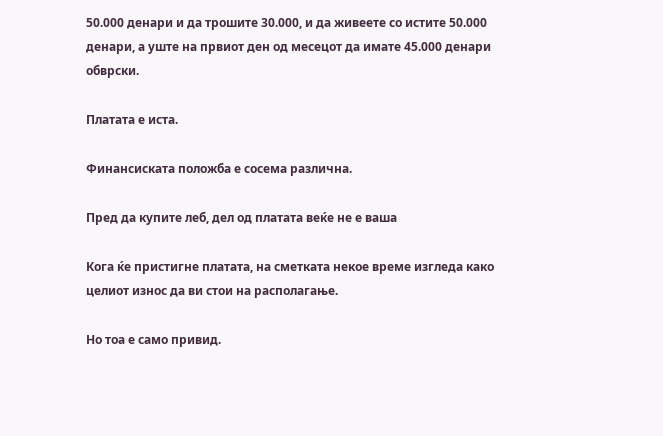50.000 денари и да трошите 30.000, и да живеете со истите 50.000 денари, а уште на првиот ден од месецот да имате 45.000 денари обврски.

Платата е иста.

Финансиската положба е сосема различна.

Пред да купите леб, дел од платата веќе не е ваша

Кога ќе пристигне платата, на сметката некое време изгледа како целиот износ да ви стои на располагање.

Но тоа е само привид.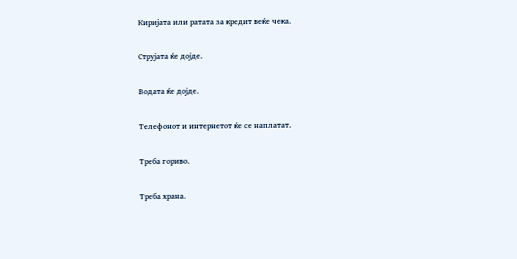Киријата или ратата за кредит веќе чека.

Струјата ќе дојде.

Водата ќе дојде.

Телефонот и интернетот ќе се наплатат.

Треба гориво.

Треба храна.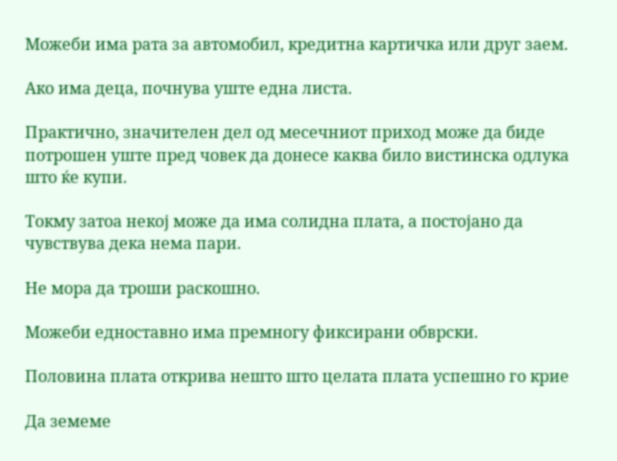Можеби има рата за автомобил, кредитна картичка или друг заем.

Ако има деца, почнува уште една листа.

Практично, значителен дел од месечниот приход може да биде потрошен уште пред човек да донесе каква било вистинска одлука што ќе купи.

Токму затоа некој може да има солидна плата, а постојано да чувствува дека нема пари.

Не мора да троши раскошно.

Можеби едноставно има премногу фиксирани обврски.

Половина плата открива нешто што целата плата успешно го крие

Да земеме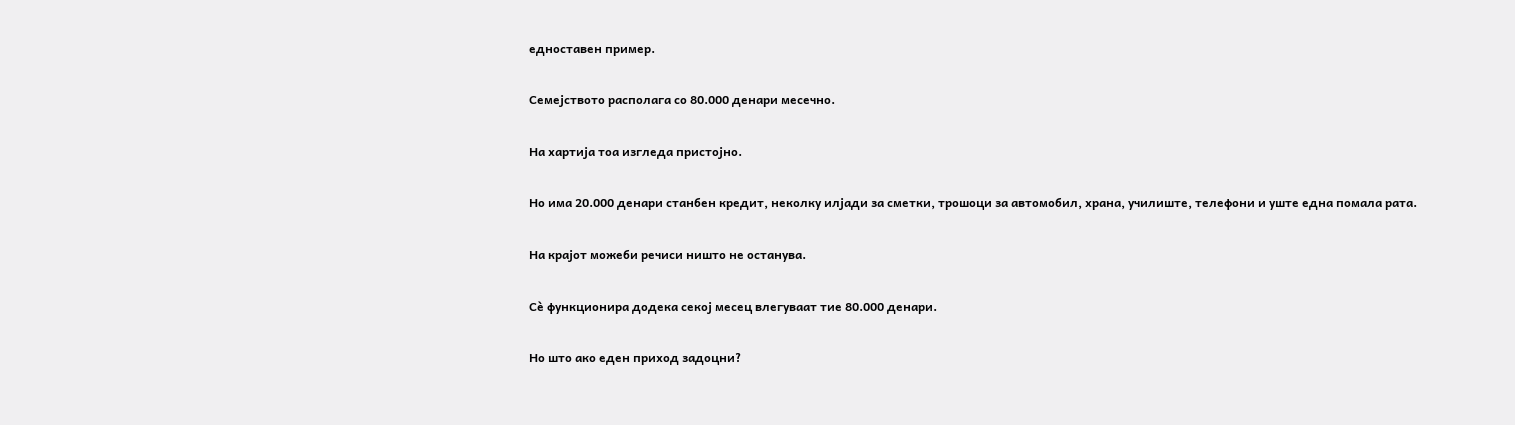едноставен пример.

Семејството располага со 80.000 денари месечно.

На хартија тоа изгледа пристојно.

Но има 20.000 денари станбен кредит, неколку илјади за сметки, трошоци за автомобил, храна, училиште, телефони и уште една помала рата.

На крајот можеби речиси ништо не останува.

Сè функционира додека секој месец влегуваат тие 80.000 денари.

Но што ако еден приход задоцни?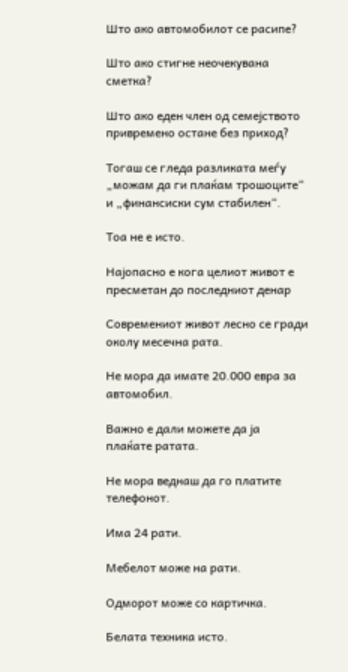Што ако автомобилот се расипе?

Што ако стигне неочекувана сметка?

Што ако еден член од семејството привремено остане без приход?

Тогаш се гледа разликата меѓу „можам да ги плаќам трошоците“ и „финансиски сум стабилен“.

Тоа не е исто.

Најопасно е кога целиот живот е пресметан до последниот денар

Современиот живот лесно се гради околу месечна рата.

Не мора да имате 20.000 евра за автомобил.

Важно е дали можете да ја плаќате ратата.

Не мора веднаш да го платите телефонот.

Има 24 рати.

Мебелот може на рати.

Одморот може со картичка.

Белата техника исто.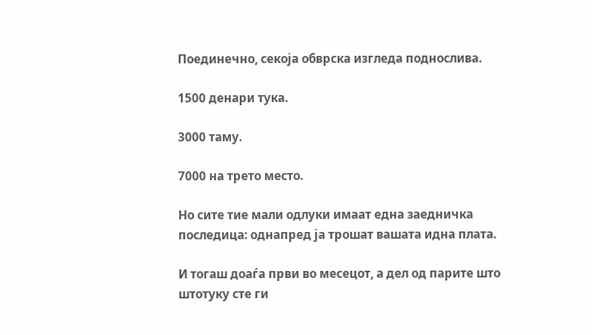Поединечно, секоја обврска изгледа поднослива.

1500 денари тука.

3000 таму.

7000 на трето место.

Но сите тие мали одлуки имаат една заедничка последица: однапред ја трошат вашата идна плата.

И тогаш доаѓа први во месецот, а дел од парите што штотуку сте ги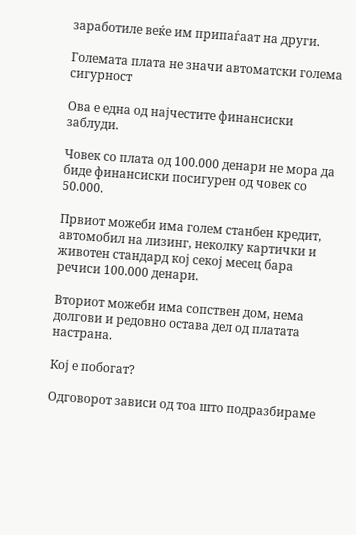заработиле веќе им припаѓаат на други.

Големата плата не значи автоматски голема сигурност

Ова е една од најчестите финансиски заблуди.

Човек со плата од 100.000 денари не мора да биде финансиски посигурен од човек со 50.000.

Првиот можеби има голем станбен кредит, автомобил на лизинг, неколку картички и животен стандард кој секој месец бара речиси 100.000 денари.

Вториот можеби има сопствен дом, нема долгови и редовно остава дел од платата настрана.

Кој е побогат?

Одговорот зависи од тоа што подразбираме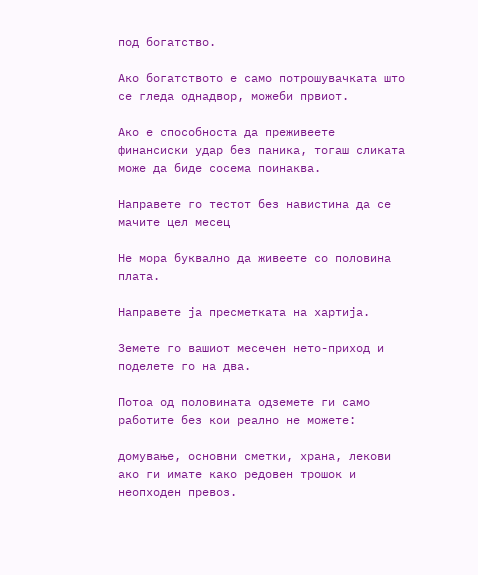под богатство.

Ако богатството е само потрошувачката што се гледа однадвор, можеби првиот.

Ако е способноста да преживеете финансиски удар без паника, тогаш сликата може да биде сосема поинаква.

Направете го тестот без навистина да се мачите цел месец

Не мора буквално да живеете со половина плата.

Направете ја пресметката на хартија.

Земете го вашиот месечен нето-приход и поделете го на два.

Потоа од половината одземете ги само работите без кои реално не можете:

домување, основни сметки, храна, лекови ако ги имате како редовен трошок и неопходен превоз.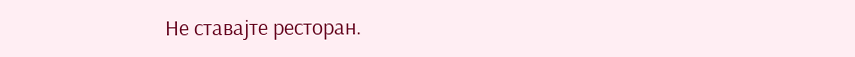Не ставајте ресторан.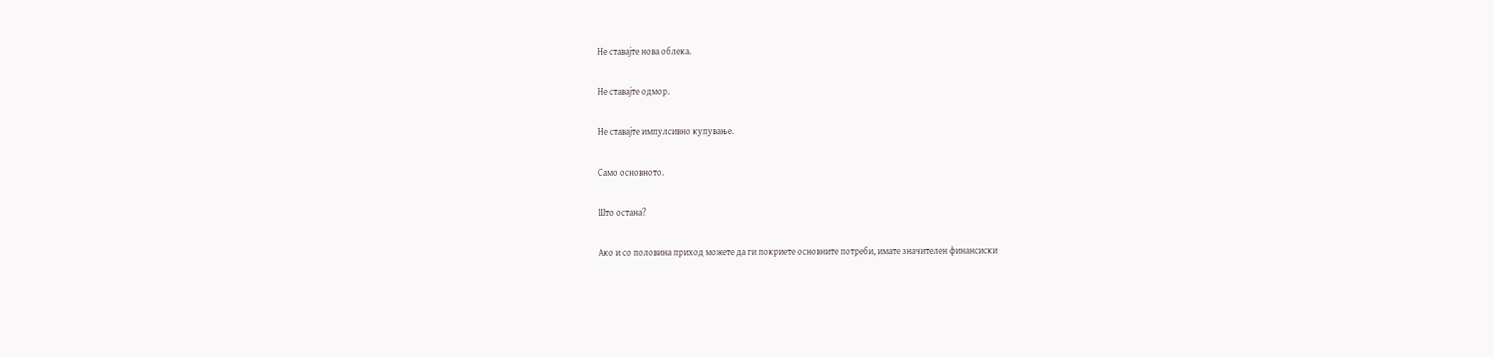Не ставајте нова облека.

Не ставајте одмор.

Не ставајте импулсивно купување.

Само основното.

Што остана?

Ако и со половина приход можете да ги покриете основните потреби, имате значителен финансиски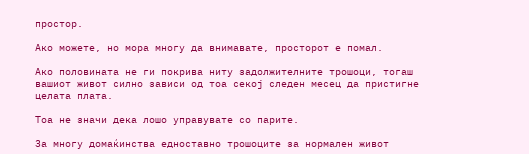простор.

Ако можете, но мора многу да внимавате, просторот е помал.

Ако половината не ги покрива ниту задолжителните трошоци, тогаш вашиот живот силно зависи од тоа секој следен месец да пристигне целата плата.

Тоа не значи дека лошо управувате со парите.

За многу домаќинства едноставно трошоците за нормален живот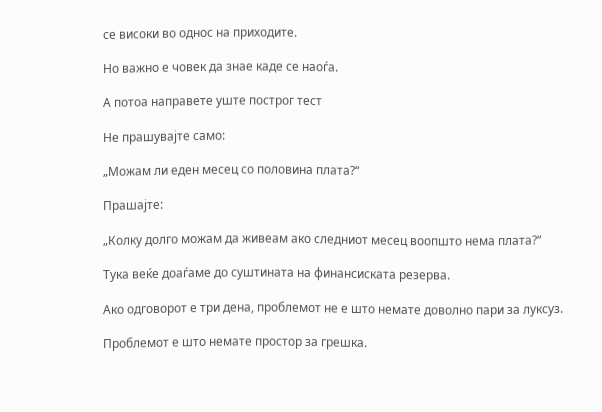се високи во однос на приходите.

Но важно е човек да знае каде се наоѓа.

А потоа направете уште построг тест

Не прашувајте само:

„Можам ли еден месец со половина плата?“

Прашајте:

„Колку долго можам да живеам ако следниот месец воопшто нема плата?“

Тука веќе доаѓаме до суштината на финансиската резерва.

Ако одговорот е три дена, проблемот не е што немате доволно пари за луксуз.

Проблемот е што немате простор за грешка.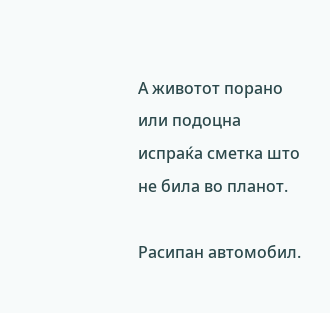А животот порано или подоцна испраќа сметка што не била во планот.

Расипан автомобил.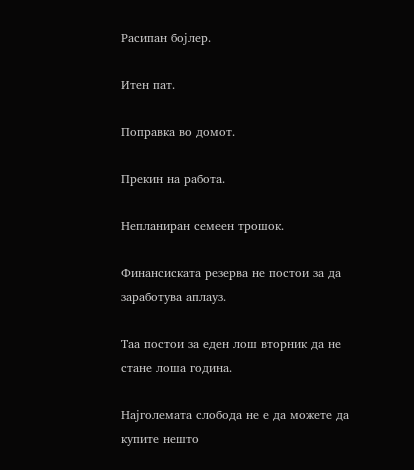Расипан бојлер.

Итен пат.

Поправка во домот.

Прекин на работа.

Непланиран семеен трошок.

Финансиската резерва не постои за да заработува аплауз.

Таа постои за еден лош вторник да не стане лоша година.

Најголемата слобода не е да можете да купите нешто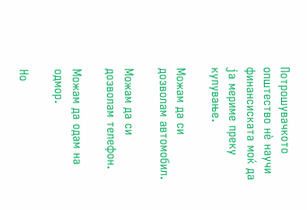Потрошувачкото општество нè научи финансиската моќ да ја мериме преку купување.

Можам да си дозволам автомобил.

Можам да си дозволам телефон.

Можам да одам на одмор.

Но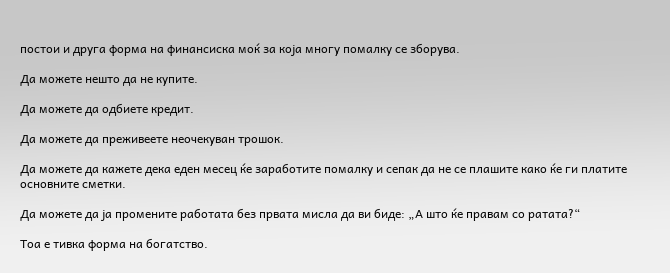постои и друга форма на финансиска моќ за која многу помалку се зборува.

Да можете нешто да не купите.

Да можете да одбиете кредит.

Да можете да преживеете неочекуван трошок.

Да можете да кажете дека еден месец ќе заработите помалку и сепак да не се плашите како ќе ги платите основните сметки.

Да можете да ја промените работата без првата мисла да ви биде: „А што ќе правам со ратата?“

Тоа е тивка форма на богатство.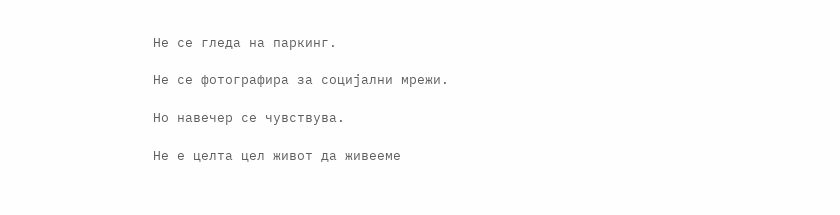Не се гледа на паркинг.

Не се фотографира за социјални мрежи.

Но навечер се чувствува.

Не е целта цел живот да живееме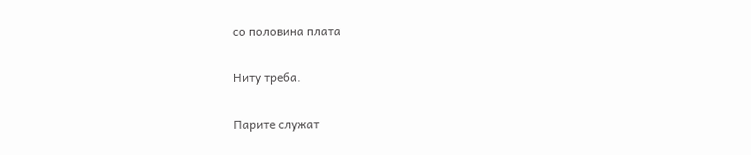со половина плата

Ниту треба.

Парите служат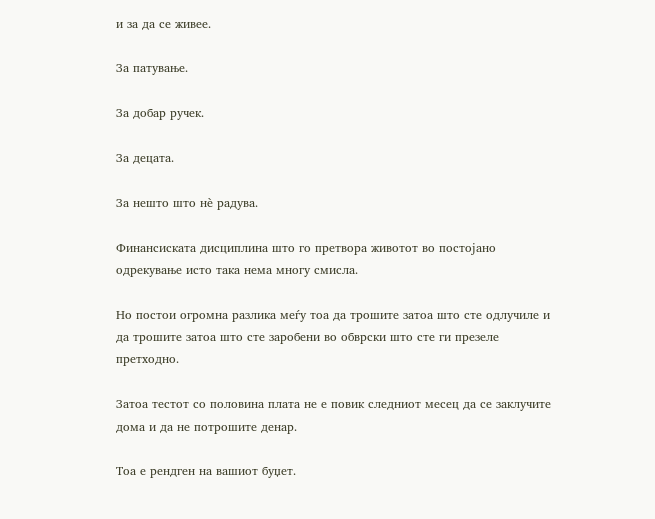и за да се живее.

За патување.

За добар ручек.

За децата.

За нешто што нè радува.

Финансиската дисциплина што го претвора животот во постојано одрекување исто така нема многу смисла.

Но постои огромна разлика меѓу тоа да трошите затоа што сте одлучиле и да трошите затоа што сте заробени во обврски што сте ги презеле претходно.

Затоа тестот со половина плата не е повик следниот месец да се заклучите дома и да не потрошите денар.

Тоа е рендген на вашиот буџет.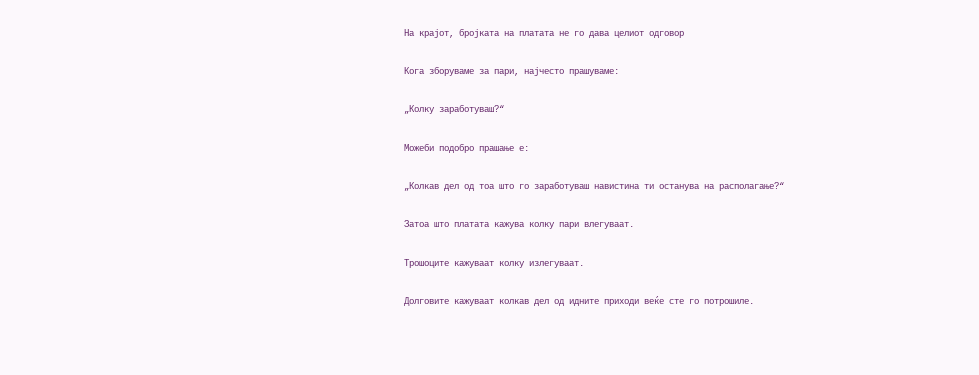На крајот, бројката на платата не го дава целиот одговор

Кога зборуваме за пари, најчесто прашуваме:

„Колку заработуваш?“

Можеби подобро прашање е:

„Колкав дел од тоа што го заработуваш навистина ти останува на располагање?“

Затоа што платата кажува колку пари влегуваат.

Трошоците кажуваат колку излегуваат.

Долговите кажуваат колкав дел од идните приходи веќе сте го потрошиле.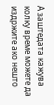А заштедата кажува колку време можете да издржите ако нешто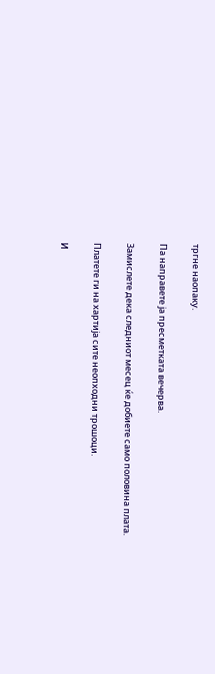тргне наопаку.

Па направете ја пресметката вечерва.

Замислете дека следниот месец ќе добиете само половина плата.

Платете ги на хартија сите неопходни трошоци.

И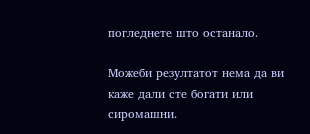погледнете што останало.

Можеби резултатот нема да ви каже дали сте богати или сиромашни.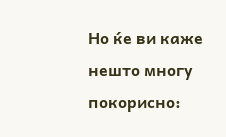Но ќе ви каже нешто многу покорисно: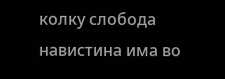колку слобода навистина има во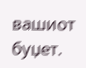вашиот буџет.